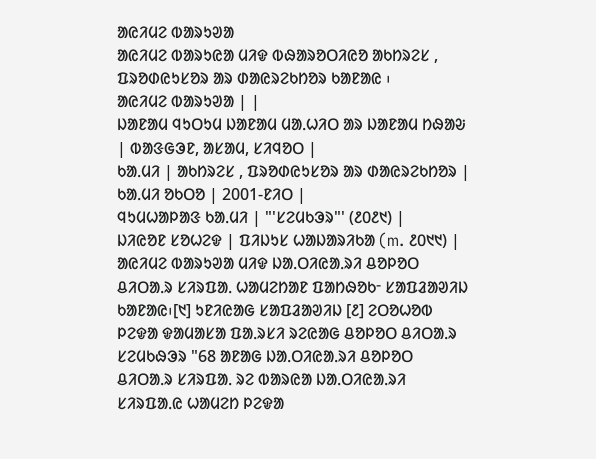ᱟᱭᱤᱢᱮ ᱵᱟᱨᱩᱣᱟ
ᱟᱭᱤᱢᱮ ᱵᱟᱨᱩᱭᱟ ᱢᱤᱫ ᱵᱷᱟᱨᱚᱛᱤᱭᱚ ᱟᱠᱴᱨᱮᱥ , ᱯᱨᱚᱰᱭᱩᱥᱚᱨ ᱟᱨ ᱰᱟᱭᱨᱮᱠᱴᱚᱨ ᱠᱟᱱᱟᱭ ᱾
ᱟᱭᱤᱢᱮ ᱵᱟᱨᱩᱣᱟ | |
ᱡᱟᱱᱟᱢ ᱧᱩᱛᱩᱢ ᱡᱟᱱᱟᱢ ᱢᱟᱹᱦᱤᱛ ᱟᱨ ᱡᱟᱱᱟᱢ ᱴᱷᱟᱶ | ᱵᱟᱝᱜᱳᱱ, ᱟᱥᱟᱢ, ᱥᱤᱧᱚᱛ |
ᱠᱟᱹᱢᱤ | ᱟᱠᱴᱨᱮᱥ , ᱯᱨᱚᱰᱭᱩᱥᱚᱨ ᱟᱨ ᱰᱟᱭᱨᱮᱠᱴᱚᱨ |
ᱠᱟᱹᱢᱤ ᱚᱠᱛᱚ | 2001-ᱱᱤᱛ |
ᱧᱩᱢᱦᱟᱞᱟᱝ ᱠᱟᱹᱢᱤ | "'ᱥᱮᱢᱠᱳᱨ"' (᱒᱐᱒᱑) |
ᱡᱤᱭᱚᱱ ᱥᱚᱦᱮᱫ | ᱯᱤᱡᱩᱥ ᱦᱟᱡᱟᱨᱤᱠᱟ (m. ᱒᱐᱑᱑) |
ᱟᱭᱤᱢᱮ ᱵᱟᱨᱩᱣᱟ ᱢᱤᱫ ᱡᱟᱹᱛᱤᱭᱟᱹᱨᱤ ᱪᱚᱞᱚᱛ ᱪᱤᱛᱟᱹᱨ ᱥᱤᱨᱯᱟᱹ ᱦᱟᱢᱮᱴᱟᱱ ᱯᱟᱴᱷᱚᱠᱼ ᱥᱟᱯᱲᱟᱣᱤᱡ ᱠᱟᱱᱟᱭ᱾[᱑] ᱩᱱᱤᱭᱟᱜ ᱥᱟᱯᱲᱟᱣᱤᱡ [᱒] ᱮᱛᱚᱦᱚᱵ ᱞᱮᱫᱟ ᱫᱟᱢᱟᱥᱟ ᱯᱟᱹᱨᱥᱤ ᱨᱮᱭᱟᱜ ᱪᱚᱞᱚᱛ ᱪᱤᱛᱟᱹᱨ ᱥᱮᱢᱠᱷᱳᱨ "68 ᱟᱱᱟᱜ ᱡᱟᱹᱛᱤᱭᱟᱹᱨᱤ ᱪᱚᱞᱚᱛ ᱪᱤᱛᱟᱹᱨ ᱥᱤᱨᱯᱟᱹ ᱨᱮ ᱵᱟᱨᱭᱟ ᱡᱟᱹᱛᱤᱭᱟᱹᱨᱤ ᱥᱤᱨᱯᱟᱹᱭ ᱦᱟᱢᱮᱴ ᱞᱮᱫᱟ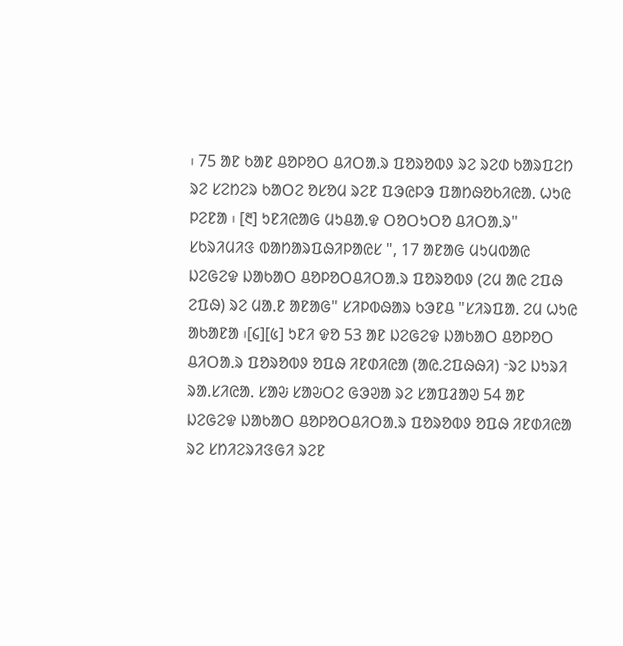᱾ 75 ᱟᱱ ᱠᱟᱱ ᱪᱚᱞᱚᱛ ᱪᱤᱛᱟᱹᱨ ᱯᱚᱨᱚᱵᱽ ᱨᱮ ᱨᱮᱰ ᱠᱟᱨᱯᱮᱴ ᱨᱮ ᱥᱮᱴᱮᱨ ᱠᱟᱛᱮ ᱚᱥᱚᱢ ᱨᱮᱱ ᱯᱳᱭᱞᱳ ᱯᱟᱴᱷᱚᱠᱤᱭᱟᱹ ᱦᱩᱭ ᱞᱮᱱᱟ ᱾ [᱓] ᱩᱱᱤᱭᱟᱜ ᱢᱩᱪᱟᱹᱫ ᱛᱚᱛᱩᱛᱚ ᱪᱤᱛᱟᱹᱨ" ᱥᱠᱨᱤᱢᱤᱝ ᱵᱟᱴᱟᱨᱯᱷᱤᱞᱟᱭᱥ ", 17 ᱟᱱᱟᱜ ᱢᱩᱢᱵᱟᱭ ᱡᱮᱜᱮᱫ ᱡᱟᱠᱟᱛ ᱪᱚᱞᱚᱛᱪᱤᱛᱟᱹᱨ ᱯᱚᱨᱚᱵᱽ (ᱮᱢ ᱟᱭ ᱮᱯᱷ ᱮᱯᱷ) ᱨᱮ ᱢᱟᱹᱱ ᱟᱱᱟᱜ" ᱥᱤᱞᱵᱷᱟᱨ ᱠᱳᱱᱪ "ᱥᱤᱨᱯᱟᱹ ᱮᱢ ᱦᱩᱭ ᱟᱠᱟᱱᱟ ᱾[᱔][᱕] ᱩᱱᱤ ᱫᱚ 53 ᱟᱱ ᱡᱮᱜᱮᱫ ᱡᱟᱠᱟᱛ ᱪᱚᱞᱚᱛ ᱪᱤᱛᱟᱹᱨ ᱯᱚᱨᱚᱵᱽ ᱚᱯᱷ ᱤᱱᱰᱤᱭᱟ (ᱟᱭᱹᱮᱯᱷᱷᱤ) ᱼᱨᱮ ᱡᱩᱨᱤ ᱨᱟᱹᱥᱤᱭᱟᱹ ᱥᱟᱶ ᱥᱟᱶᱛᱮ ᱜᱳᱣᱟ ᱨᱮ ᱥᱟᱯᱲᱟᱣ 54 ᱟᱱ ᱡᱮᱜᱮᱫ ᱡᱟᱠᱟᱛ ᱪᱚᱞᱚᱛᱪᱤᱛᱟᱹᱨ ᱯᱚᱨᱚᱵᱽ ᱚᱯᱷ ᱤᱱᱰᱤᱭᱟ ᱨᱮ ᱥᱴᱤᱮᱨᱤᱝᱜᱤ ᱨᱮᱱ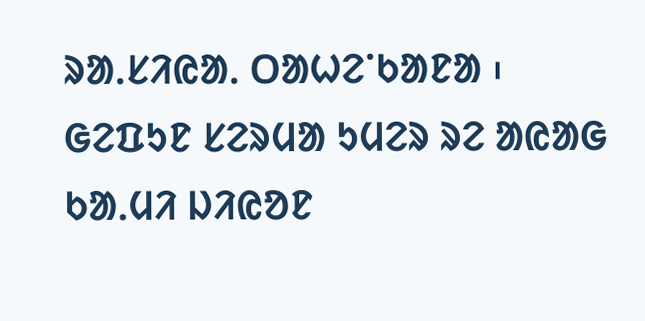ᱨᱟᱹᱥᱤᱭᱟᱹ ᱛᱟᱦᱮᱸᱠᱟᱱᱟ ᱾
ᱜᱮᱯᱩᱱ ᱥᱮᱨᱢᱟ ᱩᱢᱮᱨ ᱨᱮ ᱟᱭᱟᱜ ᱠᱟᱹᱢᱤ ᱡᱤᱭᱚᱱ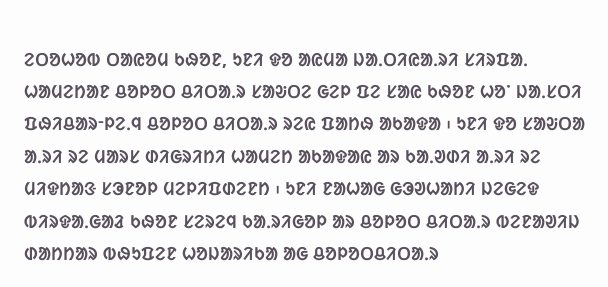ᱮᱛᱚᱦᱚᱵ ᱛᱟᱭᱚᱢ ᱠᱷᱚᱱ, ᱩᱱᱤ ᱫᱚ ᱟᱭᱢᱟ ᱡᱟᱹᱛᱤᱭᱟᱹᱨᱤ ᱥᱤᱨᱯᱟᱹ ᱦᱟᱢᱮᱴᱟᱱ ᱪᱚᱞᱚᱛ ᱪᱤᱛᱟᱹᱨ ᱥᱟᱶᱛᱮ ᱜᱮᱞ ᱯᱮ ᱥᱟᱭ ᱠᱷᱚᱱ ᱦᱚᱸ ᱡᱟᱹᱥᱛᱤ ᱯᱷᱤᱪᱟᱨᱼᱞᱮᱹᱧ ᱪᱚᱞᱚᱛ ᱪᱤᱛᱟᱹᱨ ᱨᱮᱭ ᱯᱟᱴᱷ ᱟᱠᱟᱫᱟ ᱾ ᱩᱱᱤ ᱫᱚ ᱥᱟᱶᱛᱟ ᱟᱹᱨᱤ ᱨᱮ ᱢᱟᱨᱥ ᱰᱤᱜᱨᱤᱴᱤ ᱦᱟᱢᱮᱴ ᱟᱠᱟᱫᱟᱭ ᱟᱨ ᱠᱟᱹᱣᱰᱤ ᱟᱹᱨᱤ ᱨᱮ ᱢᱤᱫᱴᱟᱝ ᱥᱳᱱᱚᱞ ᱢᱮᱞᱤᱯᱰᱮᱱᱴ ᱾ ᱩᱱᱤ ᱱᱟᱦᱟᱜ ᱜᱳᱣᱦᱟᱴᱤ ᱡᱮᱜᱮᱫ ᱵᱤᱨᱫᱟᱹᱜᱟᱲ ᱠᱷᱚᱱ ᱥᱮᱨᱮᱧ ᱠᱟᱹᱨᱤᱜᱚᱞ ᱟᱨ ᱪᱚᱞᱚᱛ ᱪᱤᱛᱟᱹᱨ ᱵᱮᱱᱟᱣᱤᱡ ᱰᱟᱴᱴᱟᱨ ᱵᱷᱩᱯᱮᱱ ᱦᱚᱡᱟᱨᱤᱠᱟ ᱟᱜ ᱪᱚᱞᱚᱛᱪᱤᱛᱟᱹᱨ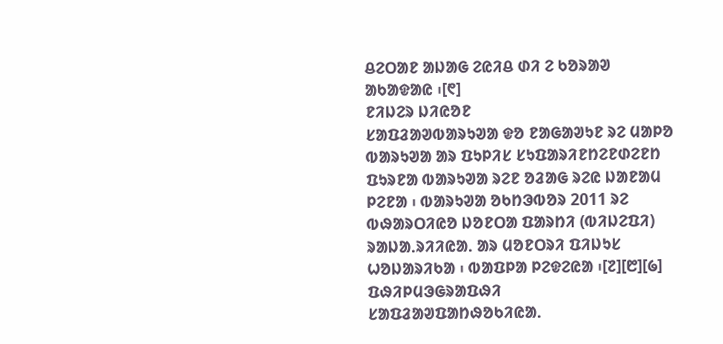ᱪᱮᱛᱟᱱ ᱟᱡᱟᱜ ᱮᱭᱤᱪ ᱰᱤ ᱮ ᱠᱚᱨᱟᱣ ᱟᱠᱟᱫᱟᱭ ᱾[᱖]
ᱱᱤᱡᱮᱨ ᱡᱤᱭᱚᱱ
ᱥᱟᱯᱲᱟᱣᱵᱟᱨᱩᱣᱟ ᱫᱚ ᱱᱟᱜᱟᱣᱩᱱ ᱨᱮ ᱢᱟᱞᱚ ᱵᱟᱨᱩᱣᱟ ᱟᱨ ᱯᱩᱞᱤᱥ ᱥᱩᱯᱟᱨᱤᱱᱴᱮᱱᱰᱮᱱᱴ ᱯᱩᱨᱱᱟ ᱵᱟᱨᱩᱣᱟ ᱨᱮᱱ ᱚᱲᱟᱜ ᱨᱮᱭ ᱡᱟᱱᱟᱢ ᱞᱮᱱᱟ ᱾ ᱵᱟᱨᱩᱣᱟ ᱚᱠᱴᱳᱵᱚᱨ 2011 ᱨᱮ ᱵᱷᱟᱨᱛᱤᱭᱚ ᱡᱚᱱᱛᱟ ᱯᱟᱨᱴᱤ (ᱵᱤᱡᱮᱯᱤ) ᱨᱟᱡᱟᱹᱨᱤᱤᱭᱟᱹ ᱟᱨ ᱢᱚᱱᱛᱨᱤ ᱯᱤᱡᱩᱥ ᱦᱚᱡᱟᱨᱤᱠᱟ ᱾ ᱵᱟᱯᱞᱟ ᱞᱮᱫᱮᱭᱟ ᱾[᱗][᱘][᱙]
ᱯᱷᱤᱞᱢᱳᱜᱨᱟᱯᱷᱤ
ᱥᱟᱯᱲᱟᱣᱯᱟᱴᱷᱚᱠᱤᱭᱟᱹ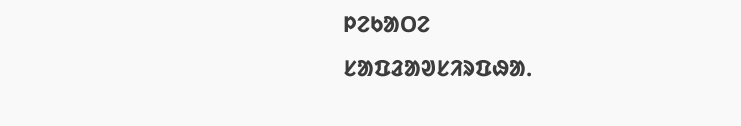ᱞᱮᱠᱟᱛᱮ
ᱥᱟᱯᱲᱟᱣᱥᱤᱨᱯᱷᱟᱹ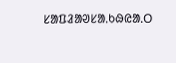ᱥᱟᱯᱲᱟᱣᱥᱟᱹᱠᱷᱭᱟᱹᱛ